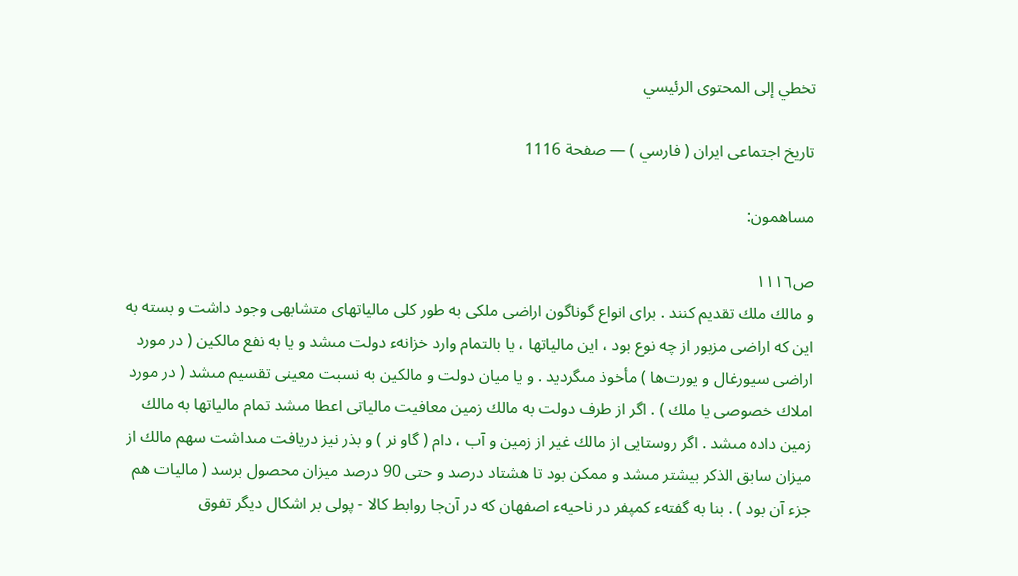تخطي إلى المحتوى الرئيسي

تاريخ اجتماعى ايران ( فارسي ) — صفحة 1116

مساهمون:

ص١١١٦
و مالك ملك تقديم كنند . براى انواع گوناگون اراضى ملكى به طور كلى مالياتهاى متشابهى وجود داشت و بسته به اين كه اراضى مزبور از چه نوع بود ، اين مالياتها ، يا بالتمام وارد خزانهء دولت مىشد و يا به نفع مالكين ( در مورد اراضى سيورغال و يورت‌ها ) مأخوذ مىگرديد . و يا ميان دولت و مالكين به نسبت معينى تقسيم مىشد ( در مورد املاك خصوصى يا ملك ) . اگر از طرف دولت به مالك زمين معافيت مالياتى اعطا مىشد تمام مالياتها به مالك زمين داده مىشد . اگر روستايى از مالك غير از زمين و آب ، دام ( گاو نر ) و بذر نيز دريافت مىداشت سهم مالك از ميزان سابق الذكر بيشتر مىشد و ممكن بود تا هشتاد درصد و حتى 90 درصد ميزان محصول برسد ( ماليات هم جزء آن بود ) . بنا به گفتهء كمپفر در ناحيهء اصفهان كه در آن‌جا روابط كالا - پولى بر اشكال ديگر تفوق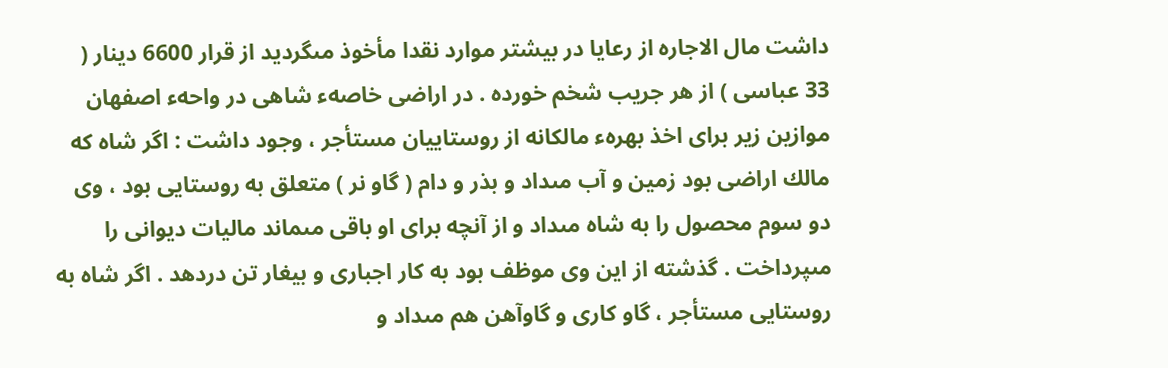داشت مال الاجاره از رعايا در بيشتر موارد نقدا مأخوذ مىگرديد از قرار 6600 دينار ( 33 عباسى ) از هر جريب شخم خورده . در اراضى خاصهء شاهى در واحهء اصفهان موازين زير براى اخذ بهرهء مالكانه از روستاييان مستأجر ، وجود داشت : اگر شاه كه مالك اراضى بود زمين و آب مىداد و بذر و دام ( گاو نر ) متعلق به روستايى بود ، وى دو سوم محصول را به شاه مىداد و از آنچه براى او باقى مىماند ماليات ديوانى را مىپرداخت . گذشته از اين وى موظف بود به كار اجبارى و بيغار تن دردهد . اگر شاه به روستايى مستأجر ، گاو كارى و گاوآهن هم مىداد و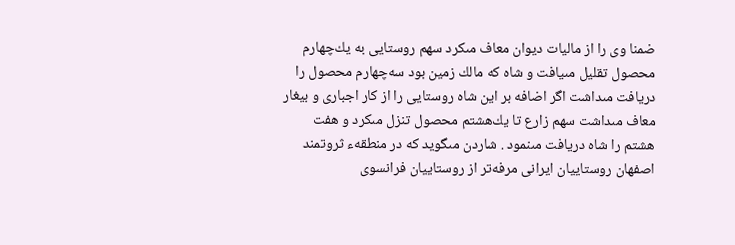ضمنا وى را از ماليات ديوان معاف مىكرد سهم روستايى به يك‌چهارم محصول تقليل مىيافت و شاه كه مالك زمين بود سه‌چهارم محصول را دريافت مىداشت اگر اضافه بر اين شاه روستايى را از كار اجبارى و بيغار معاف مىداشت سهم زارع تا يك‌هشتم محصول تنزل مىكرد و هفت هشتم را شاه دريافت مىنمود . شاردن مىگويد كه در منطقهء ثروتمند اصفهان روستاييان ايرانى مرفه‌تر از روستاييان فرانسوى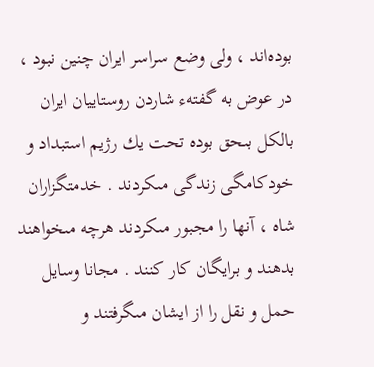بوده‌اند ، ولى وضع سراسر ايران چنين نبود ، در عوض به گفتهء شاردن روستاييان ايران بالكل بىحق بوده تحت يك رژيم استبداد و خودكامگى زندگى مىكردند . خدمتگزاران شاه ، آنها را مجبور مىكردند هرچه مىخواهند بدهند و برايگان كار كنند . مجانا وسايل حمل و نقل را از ايشان مىگرفتند و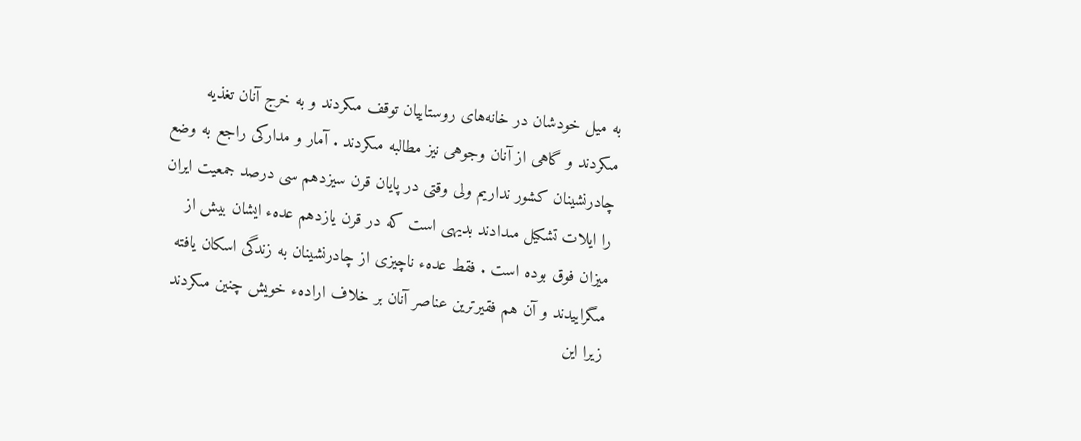به ميل خودشان در خانه‌هاى روستاييان توقف مىكردند و به خرج آنان تغذيه مىكردند و گاهى از آنان وجوهى نيز مطالبه مىكردند . آمار و مداركى راجع به وضع چادرنشينان كشور نداريم ولى وقتى در پايان قرن سيزدهم سى درصد جمعيت ايران را ايلات تشكيل مىدادند بديهى است كه در قرن يازدهم عدهء ايشان بيش از ميزان فوق بوده است . فقط عدهء ناچيزى از چادرنشينان به زندگى اسكان يافته مىگراييدند و آن هم فقيرترين عناصر آنان بر خلاف ارادهء خويش چنين مىكردند زيرا اين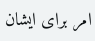امر براى ايشان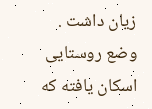زيان داشت . وضع روستايى اسكان يافته كه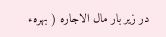در زير بار مال الاجاره ( بهرهء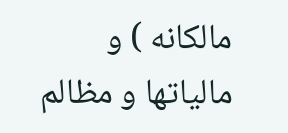مالكانه ) و مالياتها و مظالم